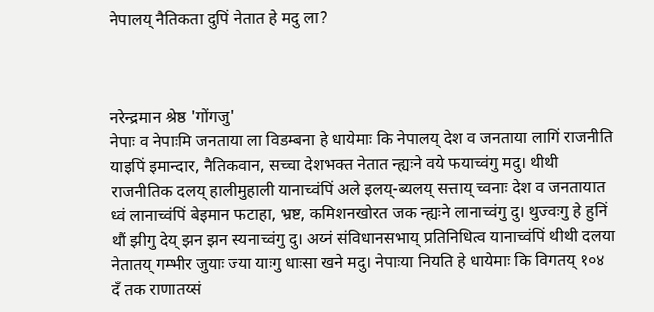नेपालय् नैतिकता दुपिं नेतात हे मदु ला?



नरेन्द्रमान श्रेष्ठ 'गोंगजु'
नेपाः व नेपाःमि जनताया ला विडम्बना हे धायेमाः कि नेपालय् देश व जनताया लागिं राजनीति याइपिं इमान्दार, नैतिकवान, सच्चा देशभक्त नेतात न्ह्यःने वये फयाच्वंगु मदु। थीथी राजनीतिक दलय् हालीमुहाली यानाच्वंपिं अले इलय्-ब्यलय् सत्ताय् च्वनाः देश व जनतायात ध्वं लानाच्वंपिं बेइमान फटाहा, भ्रष्ट, कमिशनखोरत जक न्ह्यःने लानाच्वंगु दु। थुज्वःगु हे हुनिं थौं झीगु देय् झन झन स्यनाच्वंगु दु। अय्नं संविधानसभाय् प्रतिनिधित्व यानाच्वंपिं थीथी दलया नेतातय् गम्भीर जुयाः ज्या याःगु धाःसा खने मदु। नेपाःया नियति हे धायेमाः कि विगतय् १०४ दँ तक राणातय्सं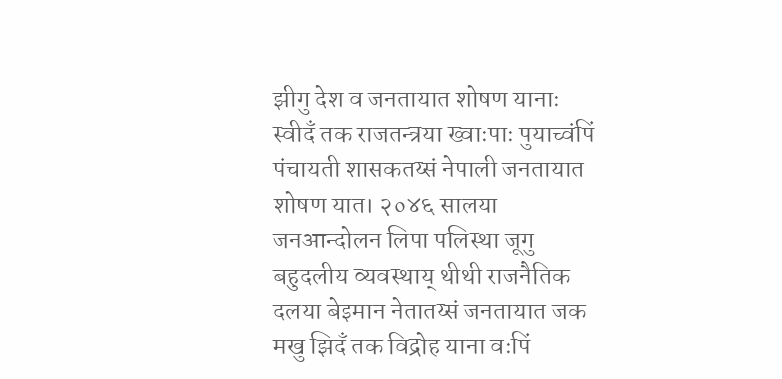झीगु देश व जनतायात शोषण यानाः स्वीदँ तक राजतन्त्रया ख्वाःपाः पुयाच्वंपिं पंचायती शासकतय्सं नेपाली जनतायात शोषण यात। २०४६ सालया जनआन्दोलन लिपा पलिस्था जूगु बहुदलीय व्यवस्थाय् थीथी राजनैतिक दलया बेइमान नेतातय्सं जनतायात जक मखु झिदँ तक विद्रोह याना वःपिं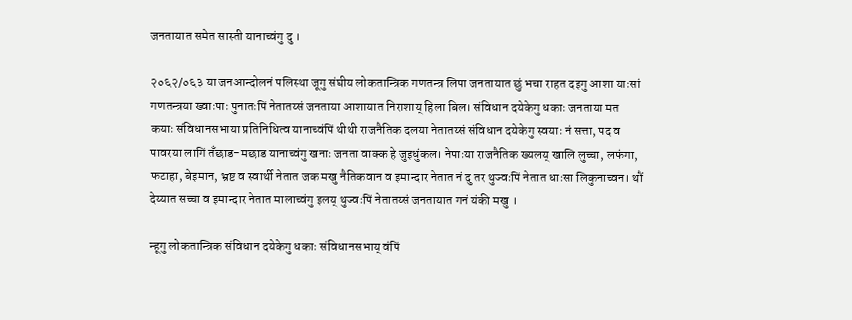जनतायात समेत सास्ती यानाच्वंगु दु ।

२०६२/०६३ या जनआन्दोलनं पलिस्था जूगु संघीय लोकतान्त्रिक गणतन्त्र लिपा जनतायात छुं भचा राहत दइगु आशा याःसां गणतन्त्रया ख्वाःपाः पुनातःपिं नेतातय्सं जनताया आशायात निराशाय् हिला बिल। संविधान दयेकेगु धकाः जनताया मत कयाः संविधानसभाया प्रतिनिधित्व यानाच्वंपिं थीथी राजनैतिक दलया नेतातय्सं संविधान दयेकेगु स्वयाः नं सत्ता, पद व पावरया लागिं तँछाड-मछाड यानाच्वंगु खनाः जनता वाक्क हे जुइधुंकल। नेपाःया राजनैतिक ख्यलय् खालि लुच्चा, लफंगा, फटाहा, बेइमान, भ्रष्ट व स्वार्थी नेतात जक मखु नैतिकवान व इमान्दार नेतात नं दु तर थुज्वःपिं नेतात धाःसा लिकुनाच्वन। थौं देय्यात सच्चा व इमान्दार नेतात मालाच्वंगु इलय् थुज्वःपिं नेतातय्सं जनतायात गनं यंकी मखु ।

न्हूगु लोकतान्त्रिक संविधान दयेकेगु धकाः संविधानसभाय् वंपिं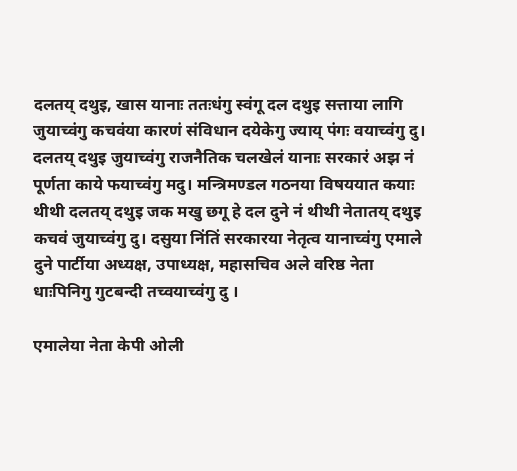दलतय् दथुइ, खास यानाः ततःधंगु स्वंगू दल दथुइ सत्ताया लागि जुयाच्वंगु कचवंया कारणं संविधान दयेकेगु ज्याय् पंगः वयाच्वंगु दु। दलतय् दथुइ जुयाच्वंगु राजनैतिक चलखेलं यानाः सरकारं अझ नं पूर्णता काये फयाच्वंगु मदु। मन्त्रिमण्डल गठनया विषययात कयाः थीथी दलतय् दथुइ जक मखु छगू हे दल दुने नं थीथी नेतातय् दथुइ कचवं जुयाच्वंगु दु। दसुया निंतिं सरकारया नेतृत्व यानाच्वंगु एमाले दुने पार्टीया अध्यक्ष, उपाध्यक्ष, महासचिव अले वरिष्ठ नेता धाःपिनिगु गुटबन्दी तच्वयाच्वंगु दु ।

एमालेया नेता केपी ओली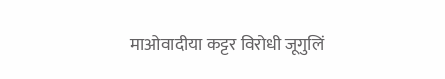माओवादीया कट्टर विरोधी जूगुलिं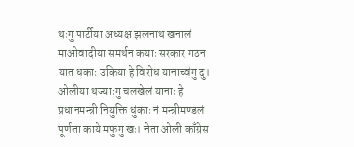थःगु पार्टीया अध्यक्ष झलनाथ खनालं माओवादीया समर्थन कयाः सरकार गठन यात धकाः उकिया हे विरोध यानाच्वंगु दु। ओलीया थज्याःगु चलखेलं यानाः हे प्रधानमन्त्री नियुक्ति धुंकाः नं मन्त्रीमण्डलं पूर्णता काये मफुगु खः। नेता ओली काँग्रेस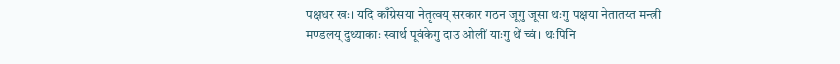पक्षधर खः। यदि काँग्रेसया नेतृत्वय् सरकार गठन जूगु जूसा थःगु पक्षया नेतातय्त मन्त्री मण्डलय् दुथ्याकाः स्वार्थ पूवंकेगु दाउ ओलीं याःगु थें च्वं। थःपिनि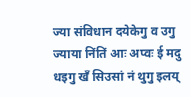ज्या संविधान दयेकेगु व उगु ज्याया निंतिं आः अप्वः ई मदु धइगु खँ सिउसां नं थुगु इलय्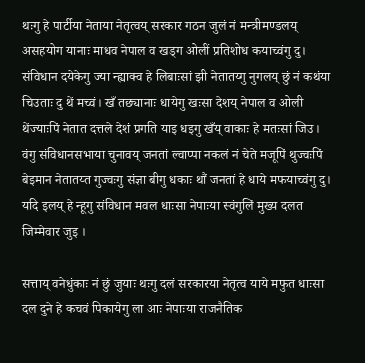थःगु हे पार्टीया नेताया नेतृत्वय् सरकार गठन जुलं नं मन्त्रीमण्डलय् असहयोग यानाः माधव नेपाल व खड्ग ओलीं प्रतिशोध कयाच्वंगु दु। संविधान दयेकेगु ज्या न्ह्याक्व हे लिबाःसां झी नेतातय्गु नुगलय् छुं नं कथंया चिउताः दु थें मच्वं। खँ तछ्यानाः धायेगु खःसा देशय् नेपाल व ओली थेंज्याःपिं नेतात दत्तले देशं प्रगति याइ धइगु खँय् वाकाः हे मतःसां जिउ। वंगु संविधानसभाया चुनावय् जनतां ल्वाप्पा नकलं नं चेते मजूपिं थुज्वःपिं बेइमान नेतातय्त गुज्वःगु संज्ञा बीगु धकाः थौं जनतां हे धाये मफयाच्वंगु दु। यदि इलय् हे न्हूगु संविधान मवल धाःसा नेपाःया स्वंगुलिं मुख्य दलत जिम्मेवार जुइ ।

सत्ताय् वनेधुंकाः नं छुं जुयाः थःगु दलं सरकारया नेतृत्व याये मफुत धाःसा दल दुने हे कचवं पिकायेगु ला आः नेपाःया राजनैतिक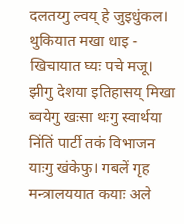दलतय्गु ल्वय् हे जुइधुंकल। थुकियात मखा धाइ - खिचायात घ्यः पचे मजू। झीगु देशया इतिहासय् मिखा ब्वयेगु खःसा थःगु स्वार्थया निंतिं पार्टी तकं विभाजन याःगु खंकेफु। गबलें गृह मन्त्रालययात कयाः अले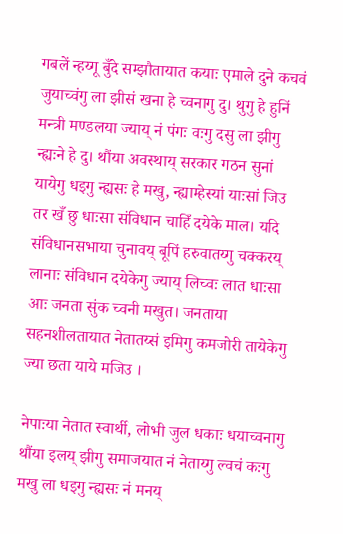गबलें न्हय्गू बुँदे सम्झौतायात कयाः एमाले दुने कचवं जुयाच्वंगु ला झीसं खना हे च्वनागु दु। थुगु हे हुनिं मन्त्री मण्डलया ज्याय् नं पंगः वःगु दसु ला झीगु न्ह्यःने हे दु। थौंया अवस्थाय् सरकार गठन सुनां यायेगु धइगु न्ह्यसः हे मखु, न्ह्याम्हेस्यां याःसां जिउ तर खँ छु धाःसा संविधान चाहिँ दयेके माल। यदि संविधानसभाया चुनावय् बूपिं हरुवातय्गु चक्करय् लानाः संविधान दयेकेगु ज्याय् लिच्वः लात धाःसा आः जनता सुंक च्वनी मखुत। जनताया सहनशीलतायात नेतातय्सं इमिगु कमजोरी तायेकेगु ज्या छता याये मजिउ ।

नेपाःया नेतात स्वार्थी, लोभी जुल धकाः धयाच्वनागु थौंया इलय् झीगु समाजयात नं नेताय्गु ल्वचं कःगु मखु ला धइगु न्ह्यसः नं मनय्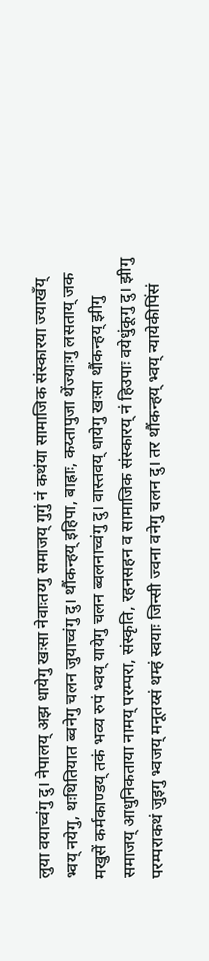लुया वयाच्वंगु दु। नेपालय् अझ धायेगु खःसा नेवाःतय्गु समाजय् गुगुं नं कथंया सामाजिक संस्कारया ज्याखँय् भ्वय् नयेगु, थःथितियात ब्वनेगु चलन जुयाच्वंगु दु। थौंकन्हय् इहिपा, बाह्राः, कय्तापुजा थेंज्याःगु लसताय् जक मखुसें कर्मकाण्डय् तकं भव्य रुपं भ्वय् यायेगु चलन ब्वलनाच्वंगु दु। वास्तवय् धायेगु खःसा थौंकन्हय् झीगु समाजय् आधुनिकताया नामय् परम्परा, संस्कृति, रहनसहन व सामाजिक संस्कारय् नं हिउपाः वयेधुंकूगु दु। झीगु परम्पराकथं जुइगु भ्वजय् मनूतय्सं थम्हं स्वयाः जिन्सी ज्वना वनेगु चलन दु। तर थौंकन्हय् भ्वय् न्यायेकीपिंसं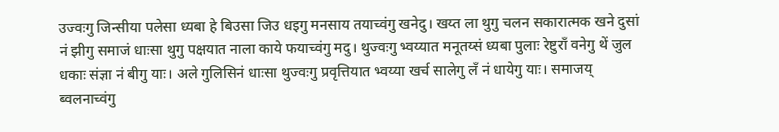उज्वःगु जिन्सीया पलेसा ध्यबा हे बिउसा जिउ धइगु मनसाय तयाच्वंगु खनेदु। खय्त ला थुगु चलन सकारात्मक खने दुसां नं झीगु समाजं धाःसा थुगु पक्षयात नाला काये फयाच्वंगु मदु। थुज्वःगु भ्वय्यात मनूतय्सं ध्यबा पुलाः रेष्टुराँ वनेगु थें जुल धकाः संज्ञा नं बीगु याः। अले गुलिसिनं धाःसा थुज्वःगु प्रवृत्तियात भ्वय्या खर्च सालेगु लँ नं धायेगु याः। समाजय् ब्वलनाच्वंगु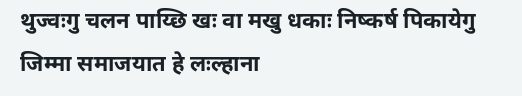थुज्वःगु चलन पाय्छि खः वा मखु धकाः निष्कर्ष पिकायेगु जिम्मा समाजयात हे लःल्हाना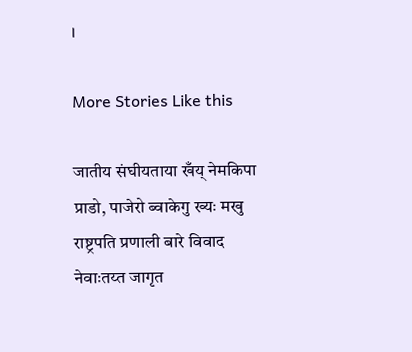।

More Stories Like this

जातीय संघीयताया खँय् नेमकिपा
प्राडो, पाजेरो ब्वाकेगु ख्यः मखु
राष्ट्रपति प्रणाली बारे विवाद
नेवाःतय्त जागृत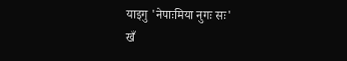याइगु 'नेपाःमिया नुगः सः'
खँ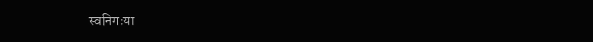स्वनिगःया